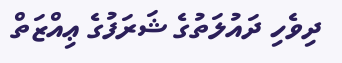ދިވެހި ދައުލަތުގެ ޝަރަފުގެ ޢިއްޒަތް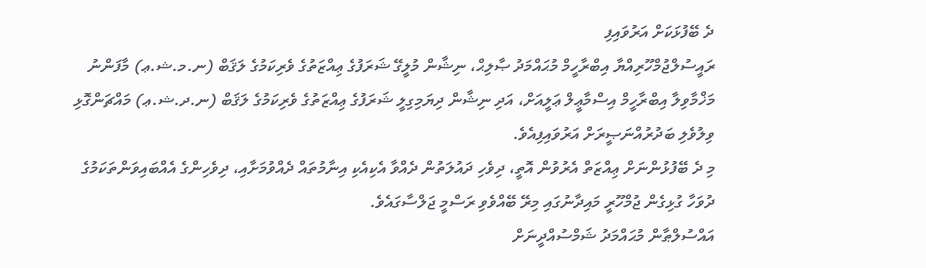ދެ ބޭފުޅަކަށް އަރުވައިފި
ރައީސުލްޖުމްހޫރިއްޔާ އިބްރާހީމް މުޙައްމަދު ޞާލިޙް، ނިޝާން މުލީގޭ ޝަރަފުގެ ޢިއްޒަތުގެ ވެރިކަމުގެ ލަޤަބް (ނ.މ.ޝ.ޢ) މާފަންނު މަޚްމާވިލާ އިބްރާހީމް އިސްމާޢީލް ޢަލީއަށް، އަދި ނިޝާން ދިޔަމިގިލީ ޝަރަފުގެ ޢިއްޒަތުގެ ވެރިކަމުގެ ލަޤަބް (ނ.ދ.ޝ.ޢ) މައްޗަންގޮޅި ވިލުވެލި ބަދުރުއްނަޞީރަށް އަރުވައިފިއެވެ.
މި ދެ ބޭފުޅުންނަށް ޢިއްޒަތް އެރުވުން އޮތީ، ދިވެހި ދައުލަތުން ދެއްވާ އެކިއެކި އިނާމުތައް ދެއްވުމަށާއި، ދިވެހިންގެ އެއްބައިވަންތަކަމުގެ ދުވަހާ ގުޅިގެން ޖުމްހޫރީ މައިދާނުގައި މިރޭ ބޭއްވެވި ރަސްމީ ޖަލްސާގައެވެ.
އައްސުލްޠާން މުޙައްމަދު ޝަމްސުއްދީނަށް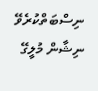ނިސްބަތްކުރެވޭ ނިޝާން މުލީގޭ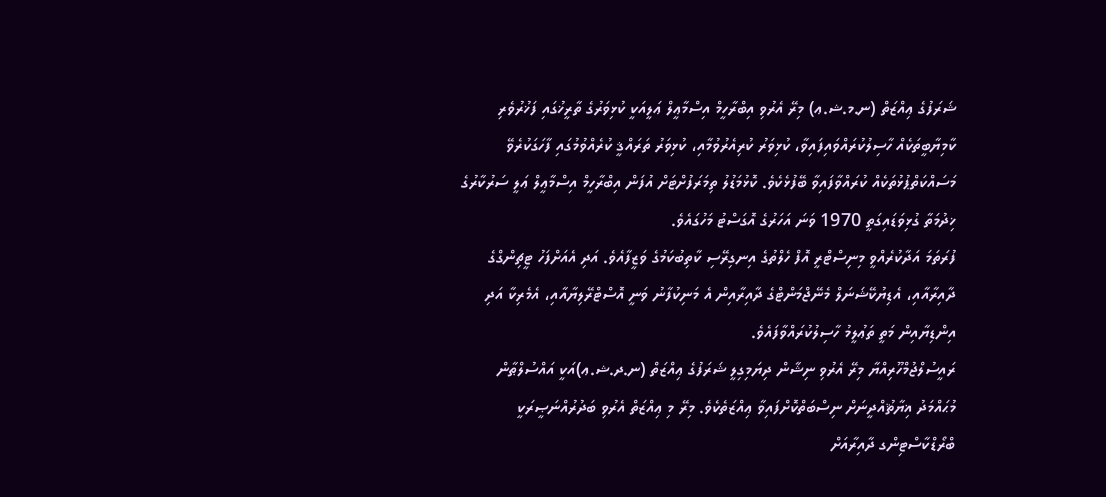ޝަރަފުގެ ޢިއްޒަތް (ނ.މ.ޝ.ޢ) މިރޭ އެރުވި އިބްރާހީމް އިސްމާޢީލް ޢަލީއަކީ ކުޅިވަރުގެ ތާރީޚުގައި ފަޚުރުވެރި ކާމިޔާބީތަކެއް ހާސިލުކުރައްވައިފައިވާ، ކުޅިވަރު ކުރިއެރުވުމާއި، ކުޅިވަރު ތަރައްޤީ ކުރެއްވުމުގައި ފާހަގަކުރެވޭ މަސައްކަތްޕުޅުތަކެއް ކުރައްވާފައިވާ ބޭފުޅެކެވެ. ކޮޅުމަޑުލު ތިމަރަފުށްޓަށް އުފަން އިބްރާހީމް އިސްމާޢީލް ޢަލީ ސަރުކާރުގެ ޚިދުމަތާ ގުޅިވަޑައިގަތީ 1970 ވަނަ އަހަރުގެ އޮގަސްޓު މަހުގައެވެ.
ފުރަތަމަ އަދާކުރެއްވީ މިނިސްޓްރީ އޮފް ހެލްތުގެ އިނގިރޭސި ކާތިބުކަމުގެ ވަޒީފާއެވެ. އަދި އެއަށްފަހު ޓީޗިންގްގެ ދާއިރާއާއި، އެޑިޔުކޭޝަނަލް މެނޭޖްމަންޓްގެ ދާއިރާއިން އެ މަނިކުފާނު ވަނީ އޮސްޓްރޭލިޔާއާއި، އެމެރިކާ އަދި އިންޑިޔާއިން މަތީ ތަޢުލީމު ހާސިލުކުރައްވާފައެވެ.
ރައީސުލްޖުމްހޫރިއްޔާ މިރޭ އެރުވި ނިޝާން ދިޔަމިގިލީ ޝަރަފުގެ ޢިއްޒަތް (ނ.ދ.ޝ.ޢ)އަކީ އައްސުލްޠާން މުޙައްމަދު ޣިޔާޘުއްދީނަށް ނިސްބަތްކޮށްފައިވާ ޢިއްޒަތެކެވެ. މިރޭ މި ޢިއްޒަތް އެރުވި ބަދުރުއްނަޞީރަކީ ބްރޯޑްކާސްޓިންގ ދާއިރާއަށް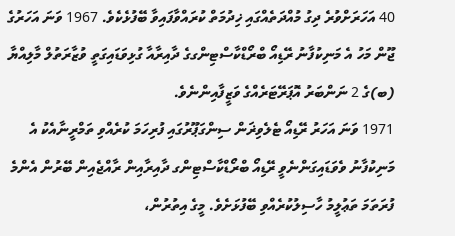40 އަހަރަށްވުރެ ދިގު މުއްދަތެއްގައި ޚިދުމަތް ކުރައްވާފައިވާ ބޭފުޅެކެވެ. 1967 ވަނަ އަހަރުގެ ޖޫން މަހު އެ މަނިކުފާނު ރޭޑިއޯ ބްރޯޑްކާސްޓިންގގެ ދާއިރާއާ ގުޅިވަޑައިގަތީ ވުޒާރަތުލް މާލިއްޔާ (ބ)ގެ 2 ނަންބަރު އޮޕަރޭޓަރެއްގެ ވަޒީފާއިންނެވެ.
1971 ވަނަ އަހަރު ރޭޑިއޯ ޓެލެވިޜަން ސިންގަޕޫރުގައި ފުރިހަމަ ކުރެއްވި ތަމްރީނާއެކު އެ މަނިކުފާނު ވެވަޑައިގަންނެވީ ރޭޑިއޯ ބްރޯޑްކާސްޓިންގ ދާއިރާއިން ރާއްޖެއިން ބޭރުން އެންމެ ފުރަތަމަ ތަޢުލީމު ހާސިލުކުރެއްވި ބޭފުޅަށެވެ. މީގެ އިތުރުން،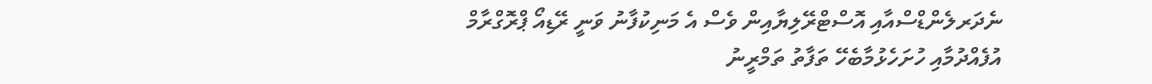ނެދަރލެންޑްސްއާއި އޮސްޓްރޭލިޔާއިން ވެސް އެ މަނިކުފާނު ވަނީ ރޭޑިއޯ ޕްރޮގްރާމް އުފެއްދުމާއި ހުށަހެޅުމާބެހޭ ތަފާތު ތަމްރީނު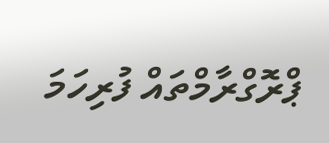ޕްރޮގްރާމްތައް ފުރިހަމަ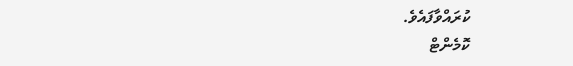ކުރައްވާފައެވެ.
ކޮމެންޓް